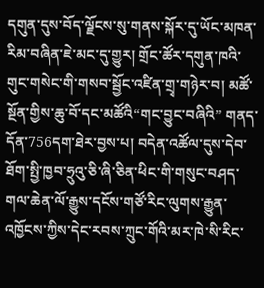དགུན་དུས་བོད་ལྗོངས་སུ་གནས་སྐོར་དུ་ཡོང་མཁན་རིམ་བཞིན་ཇེ་མང་དུ་གྱུར། གྲོང་ཚོར་དགུན་ཁའི་གུང་གསེང་གི་གསབ་སྦྱོང་འཛིན་གྲྭ་གཉེར་བ། མཚོ་སྔོན་གྱིས་ཆུ་བོ་དང་མཚོའི“གང་བྱུང་བཞིའི” གནད་དོན་756དག་ཐེར་བྱས་པ། བདེན་འཚོལ་དུས་དེབ་ཐོག་སྤྱི་ཁྱབ་ཧྲུའུ་ཅི་ཞི་ཅིན་ཕིང་གི་གསུང་བཤད་གལ་ཆེན་ལོ་རྒྱུས་དངོས་གཙོ་རིང་ལུགས་རྒྱུན་འཁྱོངས་ཀྱིས་དེང་རབས་ཀྲུང་གོའི་མར་ཁེ་སི་རིང་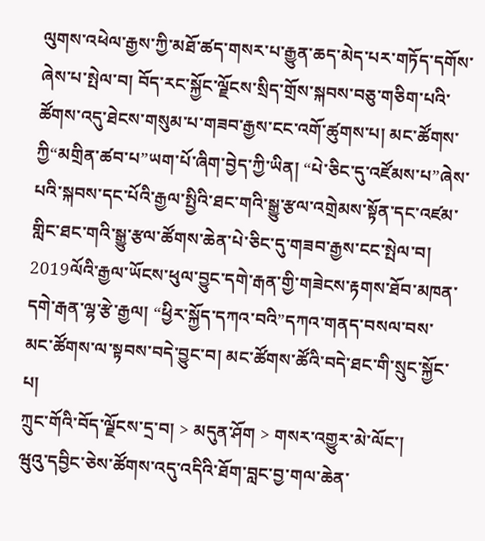ལུགས་འཕེལ་རྒྱས་ཀྱི་མཐོ་ཚད་གསར་པ་རྒྱུན་ཆད་མེད་པར་གཏོད་དགོས་ཞེས་པ་སྤེལ་བ། བོད་རང་སྐྱོང་ལྗོངས་སྲིད་གྲོས་སྐབས་བཅུ་གཅིག་པའི་ཚོགས་འདུ་ཐེངས་གསུམ་པ་གཟབ་རྒྱས་ངང་འགོ་ཚུགས་པ། མང་ཚོགས་ཀྱི“མགྲིན་ཚབ་པ”ཡག་པོ་ཞིག་བྱེད་ཀྱི་ཡིན། “པེ་ཅིང་དུ་འཛོམས་པ”ཞེས་པའི་སྐབས་དང་པོའི་རྒྱལ་སྤྱིའི་ཐང་གའི་སྒྱུ་རྩལ་འགྲེམས་སྟོན་དང་འཛམ་གླིང་ཐང་གའི་སྒྱུ་རྩལ་ཚོགས་ཆེན་པེ་ཅིང་དུ་གཟབ་རྒྱས་ངང་སྤེལ་བ། 2019ལོའི་རྒྱལ་ཡོངས་ཕུལ་བྱུང་དགེ་རྒན་གྱི་གཟེངས་རྟགས་ཐོབ་མཁན་དགེ་རྒན་ལྷ་རྩེ་རྒྱལ། “ཕྱིར་སྐྱོད་དཀའ་བའི”དཀའ་གནད་བསལ་བས་མང་ཚོགས་ལ་སྟབས་བདེ་བྱུང་བ། མང་ཚོགས་ཚོའི་བདེ་ཐང་གི་སྲུང་སྐྱོང་པ།
ཀྲུང་གོའི་བོད་ལྗོངས་དྲ་བ། > མདུན་ཤོག > གསར་འགྱུར་མེ་ལོང་།
ཝུའུ་དབྱིང་ཅེས་ཚོགས་འདུ་འདིའི་ཐོག་བླང་བྱ་གལ་ཆེན་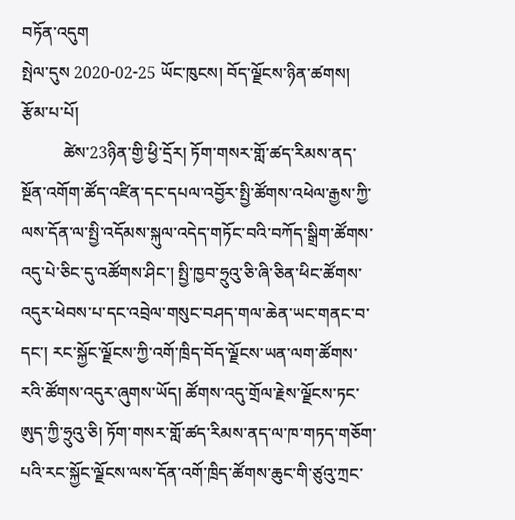བཏོན་འདུག
སྤེལ་དུས 2020-02-25 ཡོང་ཁུངས། བོད་ལྗོངས་ཉིན་ཚགས། རྩོམ་པ་པོ།
          ཚེས་23ཉིན་གྱི་ཕྱི་དྲོར། ཏོག་གསར་གློ་ཚད་རིམས་ནད་སྔོན་འགོག་ཚོད་འཛིན་དང་དཔལ་འབྱོར་སྤྱི་ཚོགས་འཕེལ་རྒྱས་ཀྱི་ལས་དོན་ལ་སྤྱི་འདོམས་སྐུལ་འདེད་གཏོང་བའི་བཀོད་སྒྲིག་ཚོགས་འདུ་པེ་ཅིང་དུ་འཚོགས་ཤིང་། སྤྱི་ཁྱབ་ཧྲུའུ་ཅི་ཞི་ཅིན་ཕིང་ཚོགས་འདུར་ཕེབས་པ་དང་འབྲེལ་གསུང་བཤད་གལ་ཆེན་ཡང་གནང་བ་དང་། རང་སྐྱོང་ལྗོངས་ཀྱི་འགོ་ཁྲིད་བོད་ལྗོངས་ཡན་ལག་ཚོགས་རའི་ཚོགས་འདུར་ཞུགས་ཡོད། ཚོགས་འདུ་གྲོལ་རྗེས་ལྗོངས་ཏང་ཨུད་ཀྱི་ཧྲུའུ་ཅི། ཏོག་གསར་གློ་ཚད་རིམས་ནད་ལ་ཁ་གཏད་གཅོག་པའི་རང་སྐྱོང་ལྗོངས་ལས་དོན་འགོ་ཁྲིད་ཚོགས་ཆུང་གི་ཙུའུ་ཀྲང་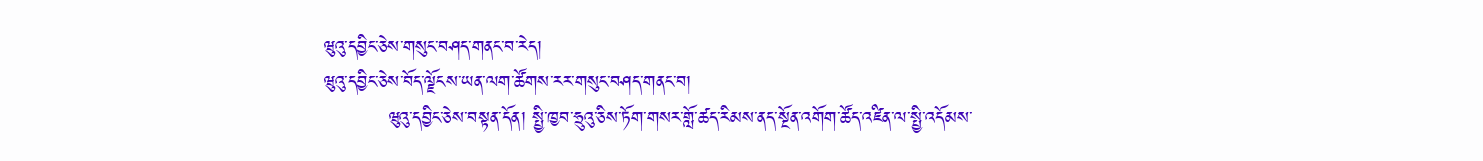ཝུའུ་དབྱིང་ཅེས་གསུང་བཤད་གནང་བ་རེད།
ཝུའུ་དབྱིང་ཅེས་བོད་ལྗོངས་ཡན་ལག་ཚོགས་རར་གསུང་བཤད་གནང་བ།
          ཝུའུ་དབྱིང་ཅེས་བསྟན་དོན། སྤྱི་ཁྱབ་ཧྲུའུ་ཅིས་ཏོག་གསར་གློ་ཚད་རིམས་ནད་སྔོན་འགོག་ཚོད་འཛིན་ལ་སྤྱི་འདོམས་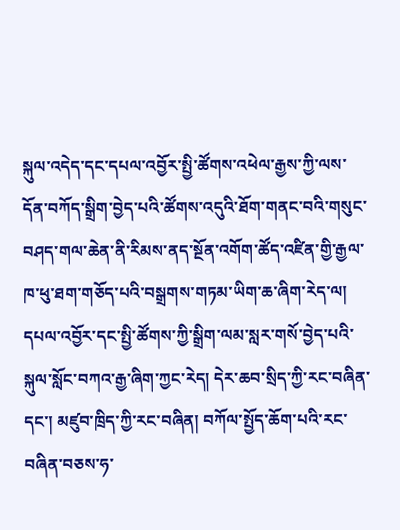སྐུལ་འདེད་དང་དཔལ་འབྱོར་སྤྱི་ཚོགས་འཕེལ་རྒྱས་ཀྱི་ལས་དོན་བཀོད་སྒྲིག་བྱེད་པའི་ཚོགས་འདུའི་ཐོག་གནང་བའི་གསུང་བཤད་གལ་ཆེན་ནི་རིམས་ནད་སྔོན་འགོག་ཚོད་འཛིན་གྱི་རྒྱལ་ཁ་ཕུ་ཐག་གཅོད་པའི་བསྒྲགས་གཏམ་ཡིག་ཆ་ཞིག་རེད་ལ། དཔལ་འབྱོར་དང་སྤྱི་ཚོགས་ཀྱི་སྒྲིག་ལམ་སླར་གསོ་བྱེད་པའི་སྐུལ་སློང་བཀའ་རྒྱ་ཞིག་ཀྱང་རེད། དེར་ཆབ་སྲིད་ཀྱི་རང་བཞིན་དང་། མཛུབ་ཁྲིད་ཀྱི་རང་བཞིན། བཀོལ་སྤྱོད་ཆོག་པའི་རང་བཞིན་བཅས་ཧ་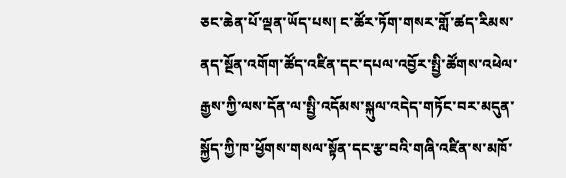ཅང་ཆེན་པོ་ལྡན་ཡོད་པས། ང་ཚོར་ཏོག་གསར་གློ་ཚད་རིམས་ནད་སྔོན་འགོག་ཚོད་འཛིན་དང་དཔལ་འབྱོར་སྤྱི་ཚོགས་འཕེལ་རྒྱས་ཀྱི་ལས་དོན་ལ་སྤྱི་འདོམས་སྐུལ་འདེད་གཏོང་བར་མདུན་སྐྱོད་ཀྱི་ཁ་ཕྱོགས་གསལ་སྟོན་དང་རྩ་བའི་གཞི་འཛིན་ས་མཁོ་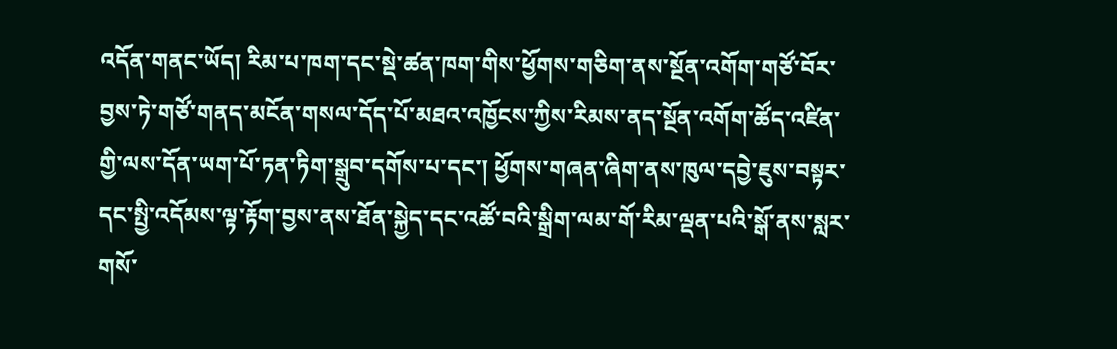འདོན་གནང་ཡོད། རིམ་པ་ཁག་དང་སྡེ་ཚན་ཁག་གིས་ཕྱོགས་གཅིག་ནས་སྔོན་འགོག་གཙོ་བོར་བྱས་ཏེ་གཙོ་གནད་མངོན་གསལ་དོད་པོ་མཐའ་འཁྱོངས་ཀྱིས་རིམས་ནད་སྔོན་འགོག་ཚོད་འཛིན་གྱི་ལས་དོན་ཡག་པོ་ཏན་ཏིག་སྒྲུབ་དགོས་པ་དང་། ཕྱོགས་གཞན་ཞིག་ནས་ཁུལ་དབྱེ་ཇུས་བསྟར་དང་སྤྱི་འདོམས་ལྟ་རྟོག་བྱས་ནས་ཐོན་སྐྱེད་དང་འཚོ་བའི་སྒྲིག་ལམ་གོ་རིམ་ལྡན་པའི་སྒོ་ནས་སླར་གསོ་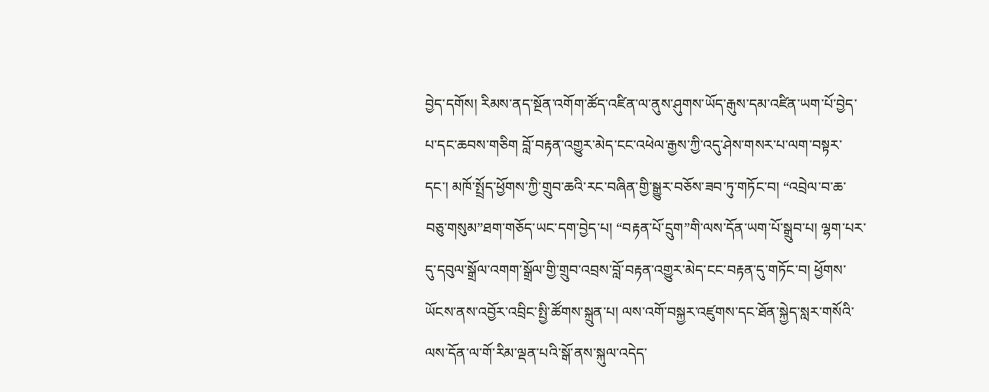བྱེད་དགོས། རིམས་ནད་སྔོན་འགོག་ཚོད་འཛིན་ལ་ནུས་ཤུགས་ཡོད་རྒུས་དམ་འཛིན་ཡག་པོ་བྱེད་པ་དང་ཆབས་གཅིག བློ་བརྟན་འགྱུར་མེད་ངང་འཕེལ་རྒྱས་ཀྱི་འདུ་ཤེས་གསར་པ་ལག་བསྟར་དང་། མཁོ་སྤྲོད་ཕྱོགས་ཀྱི་གྲུབ་ཆའི་རང་བཞིན་གྱི་སྒྱུར་བཅོས་ཟབ་ཏུ་གཏོང་བ། “འབྲེལ་བ་ཆ་བཅུ་གསུམ”ཐག་གཅོད་ཡང་དག་བྱེད་པ། “བརྟན་པོ་དྲུག”གི་ལས་དོན་ཡག་པོ་སྒྲུབ་པ། ལྷག་པར་དུ་དབུལ་སྒྲོལ་འགག་སྒྲོལ་གྱི་གྲུབ་འབྲས་བློ་བརྟན་འགྱུར་མེད་ངང་བརྟན་དུ་གཏོང་བ། ཕྱོགས་ཡོངས་ནས་འབྱོར་འབྲིང་སྤྱི་ཚོགས་སྐྲུན་པ། ལས་འགོ་བསྐྱར་འཛུགས་དང་ཐོན་སྐྱེད་སླར་གསོའི་ལས་དོན་ལ་གོ་རིམ་ལྡན་པའི་སྒོ་ནས་སྐུལ་འདེད་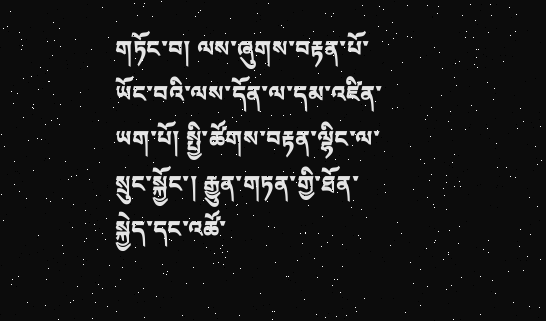གཏོང་བ། ལས་ཞུགས་བརྟན་པོ་ཡོང་བའི་ལས་དོན་ལ་དམ་འཛིན་ཡག་པོ། སྤྱི་ཚོགས་བརྟན་ལྷིང་ལ་སྲུང་སྐྱོང་། རྒྱུན་གཏན་གྱི་ཐོན་སྐྱེད་དང་འཚོ་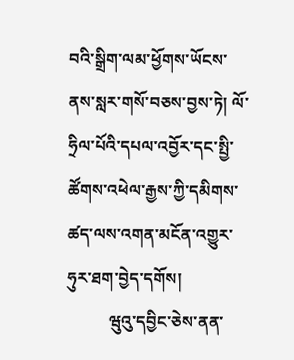བའི་སྒྲིག་ལམ་ཕྱོགས་ཡོངས་ནས་སླར་གསོ་བཅས་བྱས་ཏེ། ལོ་ཧྲིལ་པོའི་དཔལ་འབྱོར་དང་སྤྱི་ཚོགས་འཕེལ་རྒྱས་ཀྱི་དམིགས་ཚད་ལས་འགན་མངོན་འགྱུར་ཧུར་ཐག་བྱེད་དགོས།
          ཝུའུ་དབྱིང་ཅེས་ནན་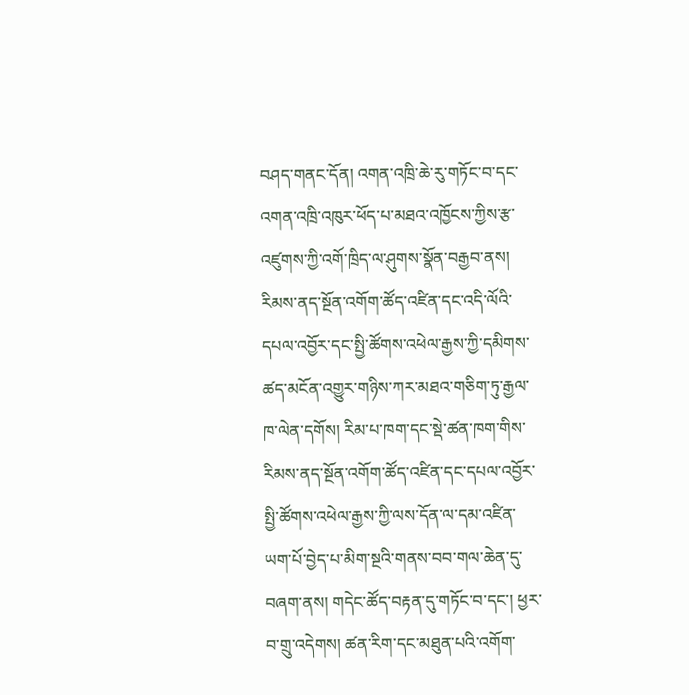བཤད་གནང་དོན། འགན་འཁྲི་ཆེ་རུ་གཏོང་བ་དང་འགན་འཁྲི་འཁུར་ཕོད་པ་མཐའ་འཁྱོངས་ཀྱིས་རྩ་འཛུགས་ཀྱི་འགོ་ཁྲིད་ལ་ཤུགས་སྣོན་བརྒྱབ་ནས། རིམས་ནད་སྔོན་འགོག་ཚོད་འཛིན་དང་འདི་ལོའི་དཔལ་འབྱོར་དང་སྤྱི་ཚོགས་འཕེལ་རྒྱས་ཀྱི་དམིགས་ཚད་མངོན་འགྱུར་གཉིས་ཀར་མཐའ་གཅིག་ཏུ་རྒྱལ་ཁ་ལེན་དགོས། རིམ་པ་ཁག་དང་སྡེ་ཚན་ཁག་གིས་རིམས་ནད་སྔོན་འགོག་ཚོད་འཛིན་དང་དཔལ་འབྱོར་སྤྱི་ཚོགས་འཕེལ་རྒྱས་ཀྱི་ལས་དོན་ལ་དམ་འཛིན་ཡག་པོ་བྱེད་པ་མིག་སྔའི་གནས་བབ་གལ་ཆེན་དུ་བཞག་ནས། གདེང་ཚོད་བརྟན་དུ་གཏོང་བ་དང་། ཕྱར་བ་གྲུ་འདེགས། ཚན་རིག་དང་མཐུན་པའི་འགོག་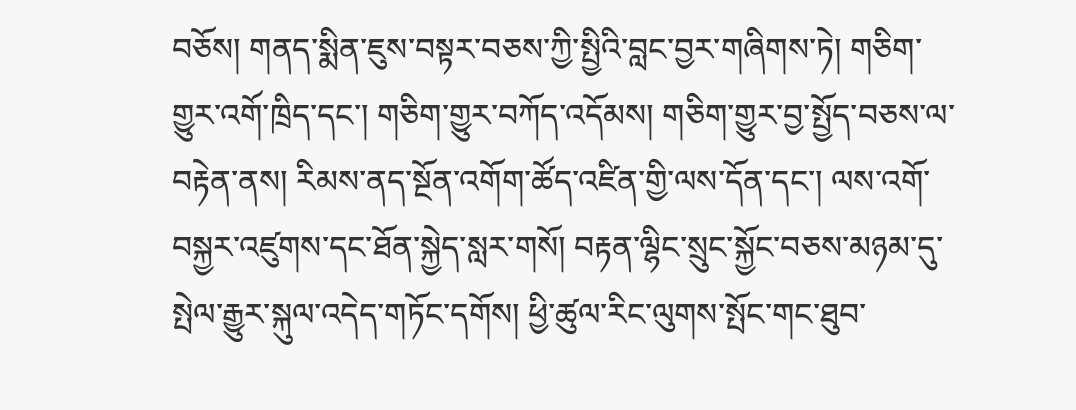བཅོས། གནད་སྨིན་ཇུས་བསྟར་བཅས་ཀྱི་སྤྱིའི་བླང་བྱར་གཞིགས་ཏེ། གཅིག་གྱུར་འགོ་ཁྲིད་དང་། གཅིག་གྱུར་བཀོད་འདོམས། གཅིག་གྱུར་བྱ་སྤྱོད་བཅས་ལ་བརྟེན་ནས། རིམས་ནད་སྔོན་འགོག་ཚོད་འཛིན་གྱི་ལས་དོན་དང་། ལས་འགོ་བསྐྱར་འཛུགས་དང་ཐོན་སྐྱེད་སླར་གསོ། བརྟན་ལྷིང་སྲུང་སྐྱོང་བཅས་མཉམ་དུ་སྤེལ་རྒྱུར་སྐུལ་འདེད་གཏོང་དགོས། ཕྱི་ཚུལ་རིང་ལུགས་སྤོང་གང་ཐུབ་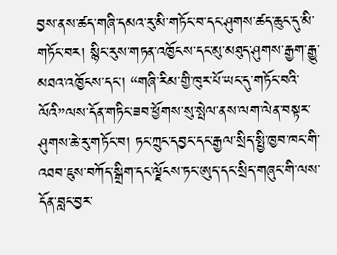བྱས་ནས་ཚད་གཞི་དམའ་རུ་མི་གཏོང་བ་དང་ཤུགས་ཚད་ཆུང་དུ་མི་གཏོང་བར། སྙིང་རུས་གཏན་འཁྱོངས་དང་མུ་མཐུད་ཤུགས་རྒྱག་རྒྱུ་མཐའ་འཁྱོངས་དང་། “གཞི་རིམ་གྱི་ཁུར་པོ་ཡང་དུ་གཏོང་བའི་ལོའི”ལས་དོན་གཏིང་ཟབ་ཕྱོགས་སུ་སྤེལ་ནས་ལག་ལེན་བསྟར་ཤུགས་ཆེ་རུ་གཏོང་བ། ཏང་ཀྲུང་དབྱང་དང་རྒྱལ་སྲིད་སྤྱི་ཁྱབ་ཁང་གི་འཐབ་ཇུས་བཀོད་སྒྲིག་དང་ལྗོངས་ཏང་ཨུད་དང་སྲིད་གཞུང་གི་ལས་དོན་བླང་བྱར་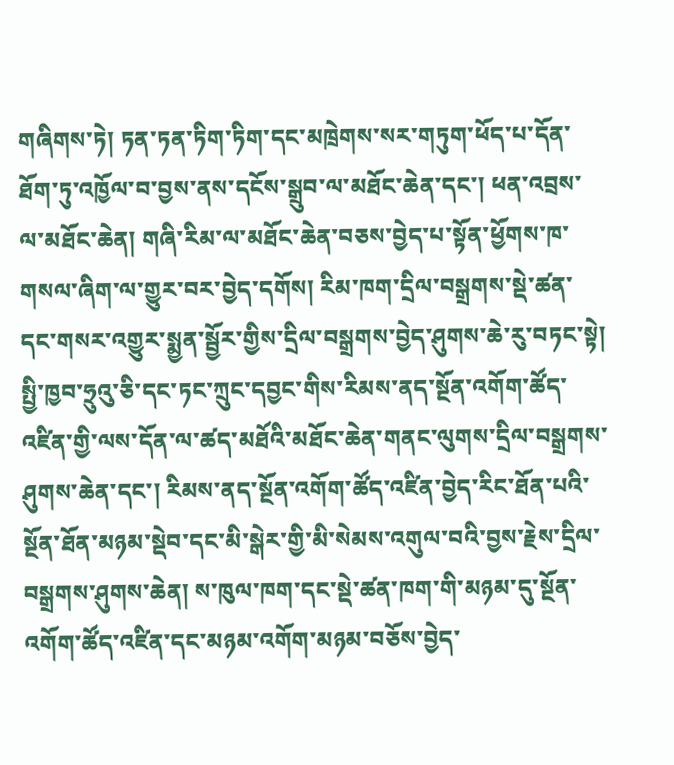གཞིགས་ཏེ། ཏན་ཏན་ཏིག་ཏིག་དང་མཁྲེགས་སར་གཏུག་ཕོད་པ་དོན་ཐོག་ཏུ་འཁྱོལ་བ་བྱས་ནས་དངོས་སྒྲུབ་ལ་མཐོང་ཆེན་དང་། ཕན་འབྲས་ལ་མཐོང་ཆེན། གཞི་རིམ་ལ་མཐོང་ཆེན་བཅས་བྱེད་པ་སྟོན་ཕྱོགས་ཁ་གསལ་ཞིག་ལ་གྱུར་བར་བྱེད་དགོས། རིམ་ཁག་དྲིལ་བསྒྲགས་སྡེ་ཚན་དང་གསར་འགྱུར་སྨྱན་སྦྱོར་གྱིས་དྲིལ་བསྒྲགས་བྱེད་ཤུགས་ཆེ་རུ་བཏང་སྟེ། སྤྱི་ཁྱབ་ཧྲུའུ་ཅི་དང་ཏང་ཀྲུང་དབྱང་གིས་རིམས་ནད་སྔོན་འགོག་ཚོད་འཛིན་གྱི་ལས་དོན་ལ་ཚད་མཐོའི་མཐོང་ཆེན་གནང་ལུགས་དྲིལ་བསྒྲགས་ཤུགས་ཆེན་དང་། རིམས་ནད་སྔོན་འགོག་ཚོད་འཛིན་བྱེད་རིང་ཐོན་པའི་སྔོན་ཐོན་མཉམ་སྡེབ་དང་མི་སྒེར་གྱི་མི་སེམས་འགུལ་བའི་བྱས་རྗེས་དྲིལ་བསྒྲགས་ཤུགས་ཆེན། ས་ཁུལ་ཁག་དང་སྡེ་ཚན་ཁག་གི་མཉམ་དུ་སྔོན་འགོག་ཚོད་འཛིན་དང་མཉམ་འགོག་མཉམ་བཅོས་བྱེད་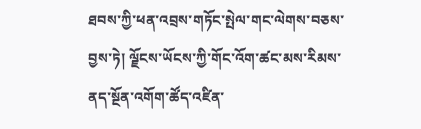ཐབས་ཀྱི་ཕན་འབྲས་གཏོང་སྤེལ་གང་ལེགས་བཅས་བྱས་ཏེ། ལྗོངས་ཡོངས་ཀྱི་གོང་འོག་ཚང་མས་རིམས་ནད་སྔོན་འགོག་ཚོད་འཛིན་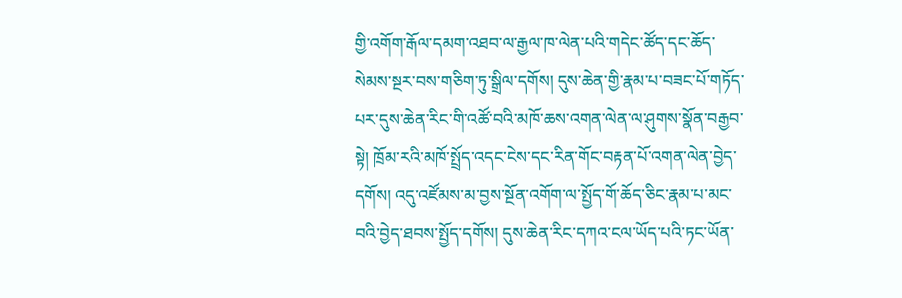གྱི་འགོག་རྒོལ་དམག་འཐབ་ལ་རྒྱལ་ཁ་ལེན་པའི་གདེང་ཚོད་དང་ཆོད་སེམས་སྔར་བས་གཅིག་ཏུ་སྒྲིལ་དགོས། དུས་ཆེན་གྱི་རྣམ་པ་བཟང་པོ་གཏོད་པར་དུས་ཆེན་རིང་གི་འཚོ་བའི་མཁོ་ཆས་འགན་ལེན་ལ་ཤུགས་སྣོན་བརྒྱབ་སྟེ། ཁྲོམ་རའི་མཁོ་སྤྲོད་འདང་ངེས་དང་རིན་གོང་བརྟན་པོ་འགན་ལེན་བྱེད་དགོས། འདུ་འཛོམས་མ་བྱས་སྔོན་འགོག་ལ་སྤྱོད་གོ་ཆོད་ཅིང་རྣམ་པ་མང་བའི་བྱེད་ཐབས་སྤྱོད་དགོས། དུས་ཆེན་རིང་དཀའ་ངལ་ཡོད་པའི་ཏང་ཡོན་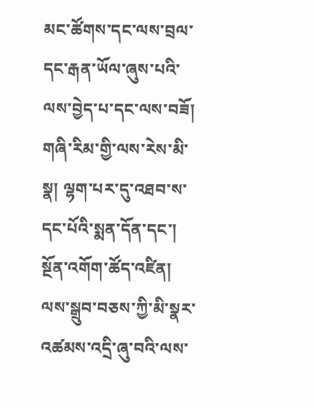མང་ཚོགས་དང་ལས་བྲལ་དང་རྒན་ཡོལ་ཞུས་པའི་ལས་བྱེད་པ་དང་ལས་བཟོ། གཞི་རིམ་གྱི་ལས་རེས་མི་སྣ། ལྷག་པར་དུ་འཐབ་ས་དང་པོའི་སྨན་དོན་དང་། སྔོན་འགོག་ཚོད་འཛིན། ལས་སྒྲུབ་བཅས་ཀྱི་མི་སྣར་འཚམས་འདྲི་ཞུ་བའི་ལས་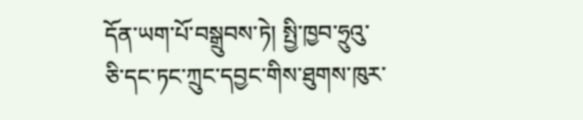དོན་ཡག་པོ་བསྒྲུབས་ཏེ། སྤྱི་ཁྱབ་ཧྲུའུ་ཅི་དང་ཏང་ཀྲུང་དབྱང་གིས་ཐུགས་ཁུར་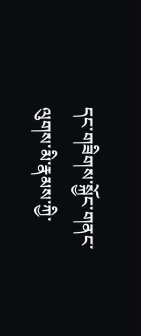དང་གཟིགས་སྐྱོང་གནང་ལུགས་མི་རྣམས་ཀྱི་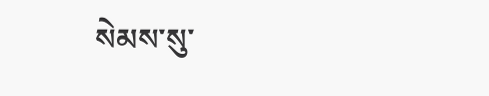སེམས་སུ་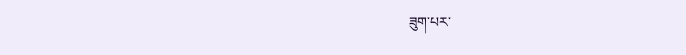ཟུག་པར་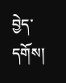བྱེད་དགོས།